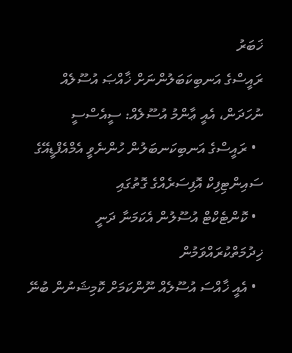ޚަބަރު
ރައީސްގެ އަނބިކަބަލުންނަށް ޚާއްޞަ އުސޫލެއް ނުހަދަން، އެއީ ޢާންމު އުސޫލެއް: ސީއެސްސީ
  • ރައީސްގެ އަނބިކަނބަލުން ހުންނެވީ އެމްއެފްޑީއޭގެ ސައިންޓިފިކް އޮފިސަރެއްގެ ގޮތުގައި
  • ކޮންޓެކްޓް އުސޫލުން އެކަމަނާ ދަނީ ޚިދުމަތްކުރައްވަމުން
  • އެއީ ޚާއްސަ އުސޫލެއް ނޫންކަމަށް ކޮމިޝަނުން ބުނޭ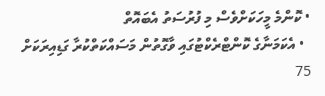• ކޮންމެ މީހަކަށްވެސް މި ފުރުސަތު އެބައޮތް
  • އެކަމަނާގެ ކޮންޓްރެކްޓުގައި ވާގޮތުން މަސައްކަތްކުރާ ގަޑިއިރަކަށް 75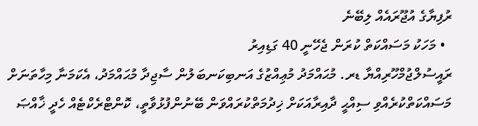ރުފިޔާގެ އުޖޫރައެއް ލިބޭނެ
  • މަހަކު މަސައްކަތް ކުރަން ޖެހޭނީ 40 ގަޑިއިރު
ރައީސުލްޖުމްހޫރިއްޔާ ޑރ. މުޙައްމަދު މުޢިއްޒުގެ އަނބިކަނބަލުން ސާޖިދާ މުޙައްމަދު، އެކަމަނާ މިހާތަނަށް މަސައްކަތްކުރެއްވި ސިއްޙީ ދާއިރާއަކަށް ޚިދުމަތްކުރައްވަން ބޭނުންފުޅުވާތީ، ކޮންޓްރެކްޓެއް ހެދީ ޚާއްޞަ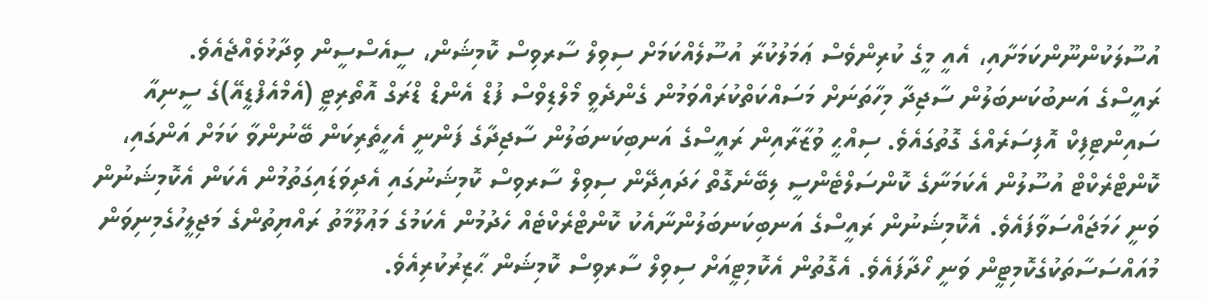އުސޫލަކުންނޫންކަމަށާއި، އެއީ މީގެ ކުރިންވެސް ޢަމަލުކުރާ އުސޫލެއްކަމަށް ސިވިލް ސާރވިސް ކޮމިޝަން، ސީއެސްސީން ވިދާޅުވެއްޖެއެވެ.
ރައީސްގެ އަނބުކަނބަލުން ސާޖިދާ މިހާތަނަށް މަސައްކަތްކުރައްވަމުން ގެންދެވީ މޯލްޑިވްސް ފުޑް އެންޑް ޑްރަގް އޮތޯރިޓީ (އެމްއެފްޑީއޭ)ގެ ސީނިއާ ސައިންޓިފިކް އޮފިސަރެއްގެ ގޮތުގައެވެ. ސިއްޙީ ވުޒާރާއިން ރައީސްގެ އަނބިކަނބަލުން ސާޖިދާގެ ފަންނީ އެހީތެރިކަން ބޭނުންވާ ކަމަށް އަންގައި، ކޮންޓްރެކްޓް އުސޫލުން އެކަމަނާގެ ކޮންސަލްޓެންސީ ލިބޭނެގޮތް ހަދައިދޭން ސިވިލް ސާރވިސް ކޮމިޝަނުގައި އެދިވަޑައިގަތުމުން އެކަން އެކޮމިޝަނުން ވަނީ ހަމަޖައްސަވާފައެވެ. އެކޮމިޝަނުން ރައީސްގެ އަނބިކަނބަލުންނާއެކު ކޮންޓްރެކްޓެއް ހެދުމުން އެކަމުގެ މަޢުލޫމާތު ރައްޔިތުންގެ މަޖިލީހުގެމިނިވަން މުއައްސަސާތަކުގެކޮމިޓީން ވަނީ ހޯދާފައެވެ. އެގޮތުން އެކޮމިޓީއަށް ސިވިލް ސާރވިސް ކޮމިޝަން ޙާޒިރުކުރިއެވެ.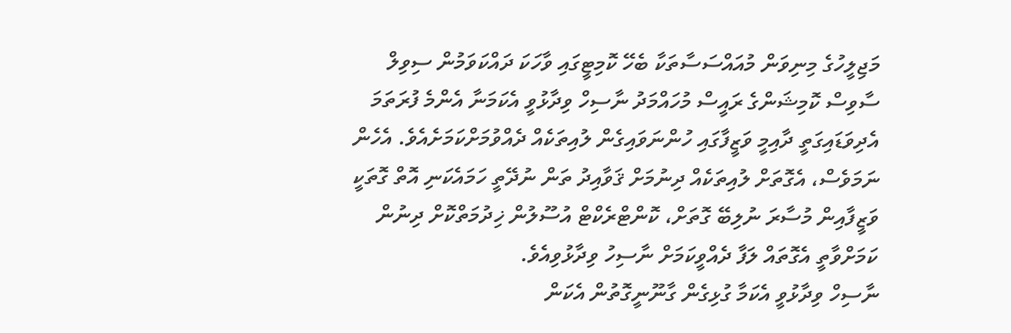މަޖިލީހުގެ މިނިވަން މުއައްސަސާތަކާ ބެހޭ ކޮމިޓީގައި ވާހަކަ ދައްކަވަމުން ސިވިލް ސާވިސް ކޮމިޝަންގެ ރައީސް މުހައްމަދު ނާސިހް ވިދާޅުވީ އެކަމަނާ އެންމެ ފުރަތަމަ އެދިވަޑައިގަތީ ދާއިމީ ވަޒީފާގައި ހުންނަވައިގެން ލުއިތަކެއް ދެއްވުމަށްކަމަށެއެވެ. އެހެން ނަމަވެސް، އެގޮތަށް ލުއިތަކެއް ދިނުމަށް ޤަވާއިދު ތަން ނުދޭތީ ހަމައެކަނި އޮތް ގޮތަކީ ވަޒީފާއިން މުސާރަ ނުލިބޭ ގޮތަށް، ކޮންޓްރެކްޓް އުސޫލުން ޚިދުމަތްކޮށް ދިނުން ކަމަށްވާތީ އެގޮތައް ލަފާ ދެއްވީކަމަށް ނާސިހު ވިދާޅުވިއެވެ.
ނާސިހް ވިދާޅުވީ އެކަމާ ގުޅިގެން ގާނޫނީގޮތުން އެކަން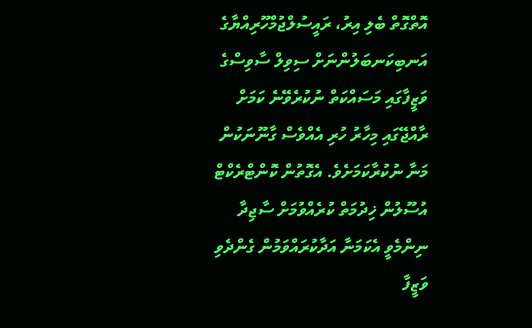އޮތްގޮތް ބެލި އިރު، ރައީސުލްޖުމްހޫރިއްޔާގެ އަނބިކަނބަލުންނަށް ސިވިލް ސާވިސްގެ ވަޒީފާގައި މަސައްކަތް ނުކުރެވޭނެ ކަމަށް ރާއްޖޭގައި މިހާރު ހުރި އެއްވެސް ގާނޫނަކުން މަނާ ނުކުރާކަމަށެވެ. އެގޮތުން ކޮންޓްރެކްޓް އުސޫލުން ޚިދުމަތް ކުރެއްވުމަށް ސާޖިދާ ނިންމެވީ އެކަމަނާ އަދާކުރައްވަމުން ގެންދެވި ވަޒީފާ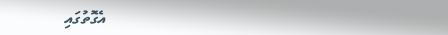އެގޮތުގައި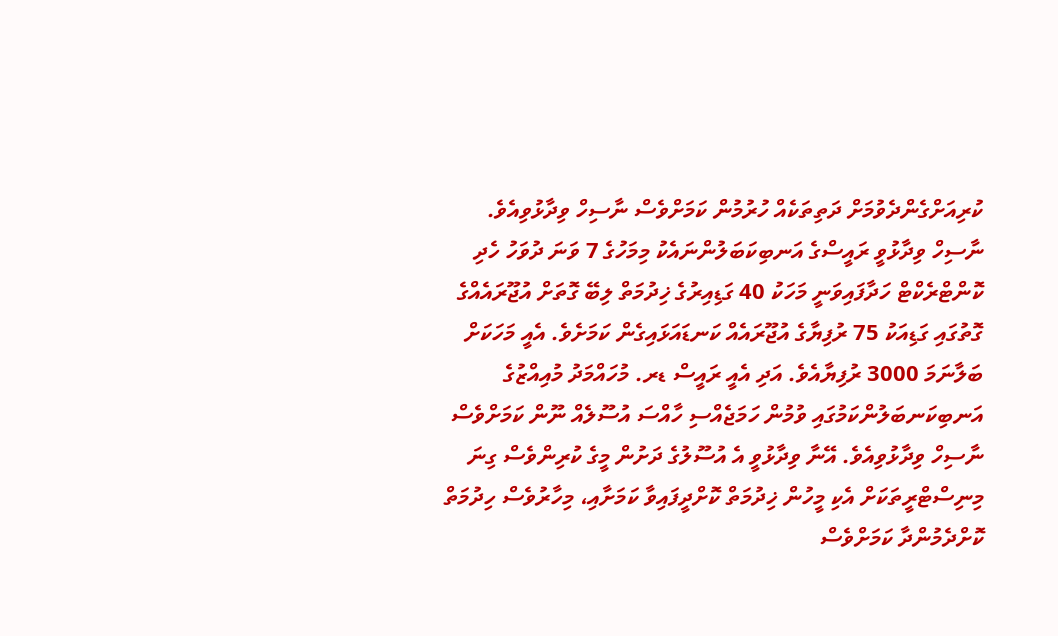ކުރިއަށްގެންދެވުމަށް ދަތިތަކެއް ހުރުމުން ކަމަށްވެސް ނާސިހް ވިދާޅުވިއެވެ.
ނާސިހް ވިދާޅުވީ ރައީސްގެ އަނބިކަބަލުންނައެކު މިމަހުގެ 7 ވަނަ ދުވަހު ހެދި ކޮންޓްރެކްޓް ހަދާފައިވަނީ މަހަކު 40 ގަޑިއިރުގެ ޚިދުމަތް ލިބޭ ގޮތަށް އުޖޫރައެއްގެ ގޮތުގައި ގަޑިއަކު 75 ރުފިޔާގެ އުޖޫރައެއް ކަނޑައަޅައިގެން ކަމަށެވެ. އެއީ މަހަކަށް ބަލާނަމަ 3000 ރުފިޔާއެވެ. އަދި އެއީ ރައީސް ޑރ. މުހައްމަދު މުއިއްޒުގެ އަނބިކަނބަލުންކަމުގައި ވުމުން ހަމަޖެއްސި ހާއްސަ އުސޫލެއް ނޫން ކަމަށްވެސް ނާސިހް ވިދާޅުވިއެވެ. އޭނާ ވިދާޅުވީ އެ އުސޫލުގެ ދަށުން މީގެ ކުރިންވެސް ގިނަ މިނިސްޓްރީތަކަށް އެކި މީހުން ޚިދުމަތް ކޮށްދީފައިވާ ކަމަށާއި، މިހާރުވެސް ހިދުމަތް ކޮށްދެމުންދާ ކަމަށްވެސް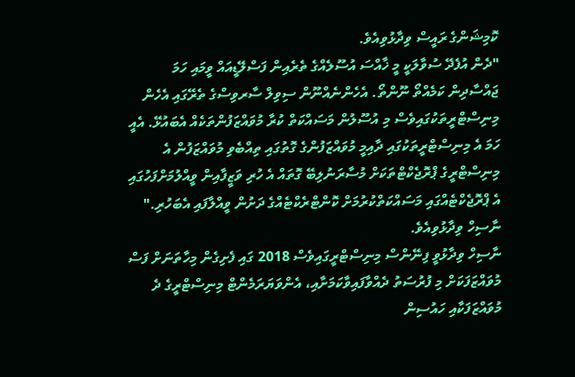ކޮމިޝަންގެ ރައީސް ވިދާޅުވިއެވެ.
"ދެން އުފެދޭ ސުވާލަކީ މީ ޚާއްސަ އުސޫލެއްގެ ތެރެއިން ފަސްލޭޑީއައް ވީމައި ހަމަ ޖައްސާދިން ކަމެއްތޯ ނޫންތޯ. އެހެންނެއްނޫން ސިވިލް ސާރވިސްގެ ތެރޭގައި އެހެން މިނިސްޓްރީތަކުގައިވެސް މި އުސޫލުން މަސައްކަތް ކުރާ މުވައްޒަފުންތަކެއް އެބައުޅޭ. އެއީ ހަމަ އެ މިނިސްޓްރީތަކުގައި ދާއިމީ މުވައްޒަފުންގެ ގޮތުގައި ތިއްބެވި މުވައްޒަފުން އެ މިނިސްޓްރީގެ ޕްރޮޖެކްޓްތަކަށް މުސާރަނުލިބޭ ގޮތައް އެ ހުރި ވަޒީފާއިން ވީއްލުމަށްފަހުގައި އެ ޕްރޮޖެކްޓެއްގައި މަސައްކަތްކުރުމަށް ކޮންޓްރެކްޓެއްގެ ދަށުން ވީއްލާފައި އެބަހުރި." ނާސިހް ވިދާޅުވިއެވެ.
ނާސިހް ވިދާޅުވީ ފިނޭންސް މިނިސްޓްރީގައިވެސް 2018 ގައި ފެށިގެން މިހާތަނަށް ފަސް މުވައްޒަފަކަށް މި ފުރުސަތު ދެއްވާފައިވާކަމަށާއި، އެންވަޔަރަމެންޓް މިނިސްޓްރީގެ ދެ މުވައްޒަފަކާއި ހައުސިން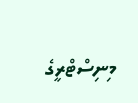މިނިސްޓްރީގެ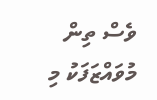ވެސް ތިން މުވައްޒަފަކު މި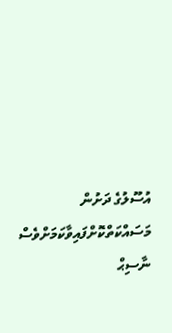އުސޫލުގެ ދަށުން މަސައްކަތްކޮށްފައިވާކަމަށްވެސް ނާސިޙް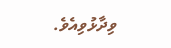ވިދާޅުވިއެވެ.